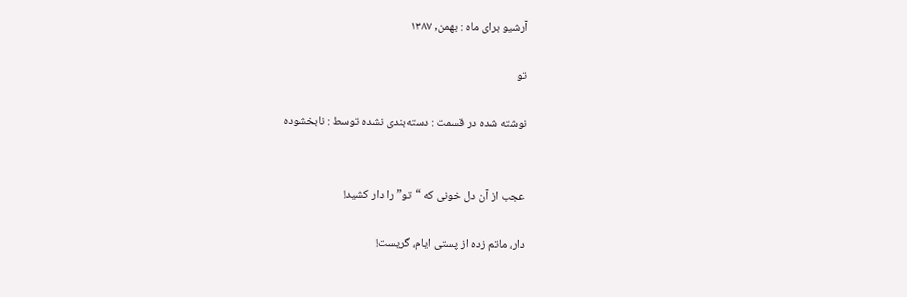آرشیو برای ماه : بهمن, ۱۳۸۷

تو

نوشته شده در قسمت : دسته‌بندی نشده توسط : نابخشوده


عجب از آن دل خونی که “تو” را دار کشید!

دار، ماتم زده از پستی ایام، گریست!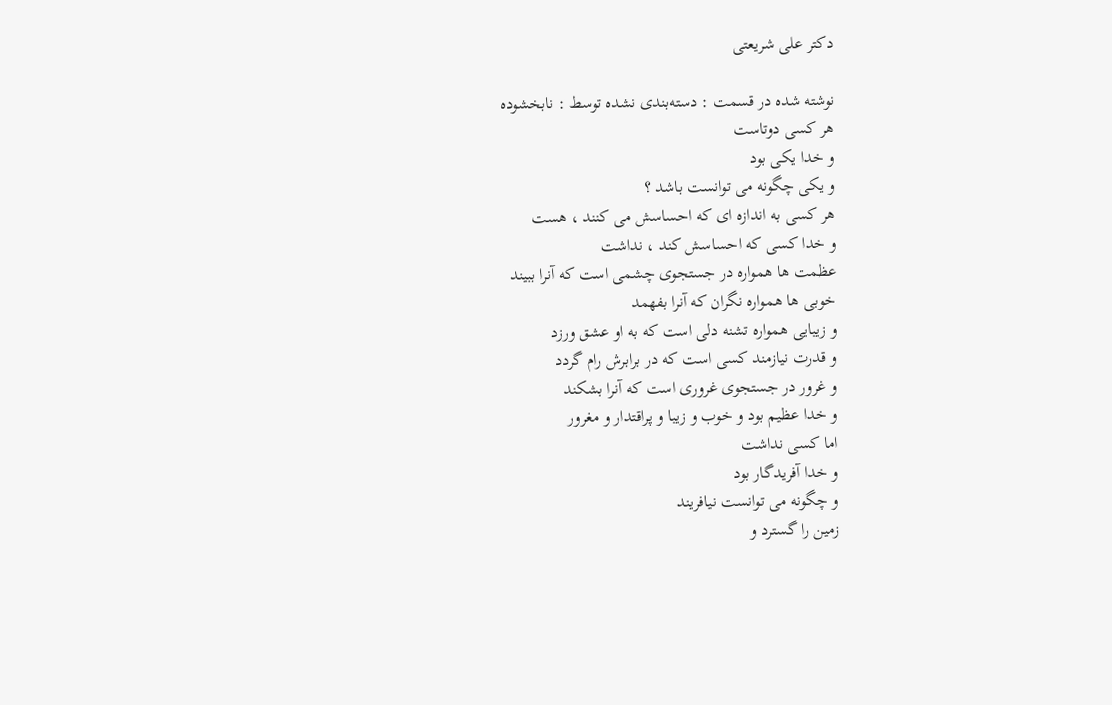دکتر علی شریعتی

نوشته شده در قسمت : دسته‌بندی نشده توسط : نابخشوده
هر کسی دوتاست
و خدا یکی بود
و یکی چگونه می توانست باشد ؟
هر کسی به اندازه ای که احساسش می کنند ، هست
و خدا کسی که احساسش کند ، نداشت
عظمت ها همواره در جستجوی چشمی است که آنرا ببیند
خوبی ها همواره نگران که آنرا بفهمد
و زیبایی همواره تشنه دلی است که به او عشق ورزد
و قدرت نیازمند کسی است که در برابرش رام گردد
و غرور در جستجوی غروری است که آنرا بشکند
و خدا عظیم بود و خوب و زیبا و پراقتدار و مغرور
اما کسی نداشت
و خدا آفریدگار بود
و چگونه می توانست نیافریند
زمین را گسترد و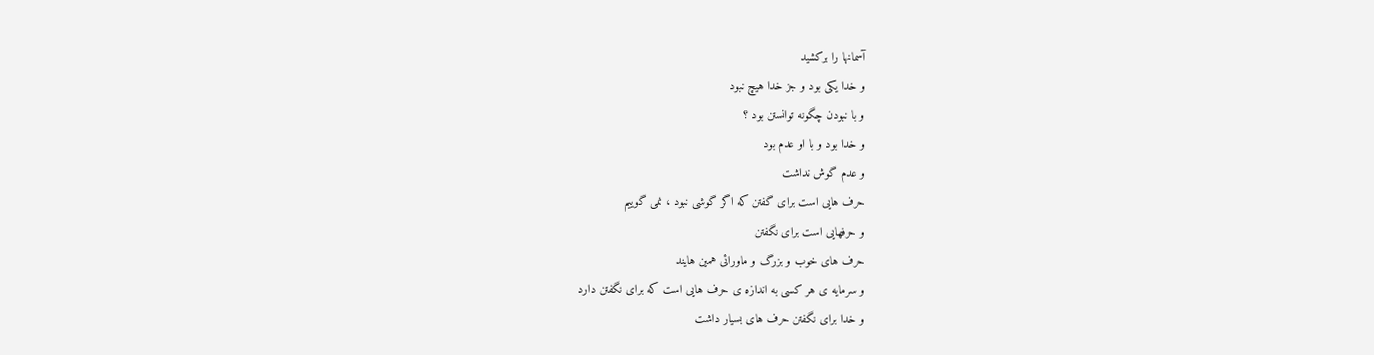آسمانها را برکشید
و خدا یکی بود و جز خدا هیچ نبود
و با نبودن چگونه توانستن بود ؟
و خدا بود و با او عدم بود
و عدم گوش نداشت
حرف هایی است برای گفتن که اگر گوشی نبود ، نمی گوییم
و حرفهایی است برای نگفتن
حرف های خوب و بزرگ و ماورائی همین هایند
و سرمایه ی هر کسی به اندازه ی حرف هایی است که برای نگفتن دارد
و خدا برای نگفتن حرف های بسیار داشت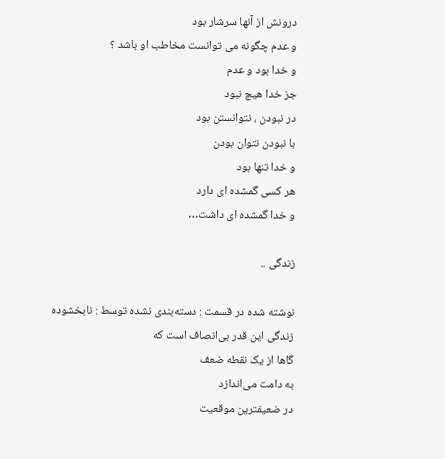درونش از آنها سرشار بود
و عدم چگونه می توانست مخاطب او باشد ؟
و خدا بود و عدم
جز خدا هیچ نبود
در نبودن ، نتوانستن بود
با نبودن نتوان بودن
و خدا تنها بود
هر کسی گمشده ای دارد
و خدا گمشده ای داشت…

زندگی ..

نوشته شده در قسمت : دسته‌بندی نشده توسط : نابخشوده
زندگی این قدر بی‌انصاف است که
گاها از یک نقطه ضعف
به دامت می‌اندازد
در ضعیفترین موقعیت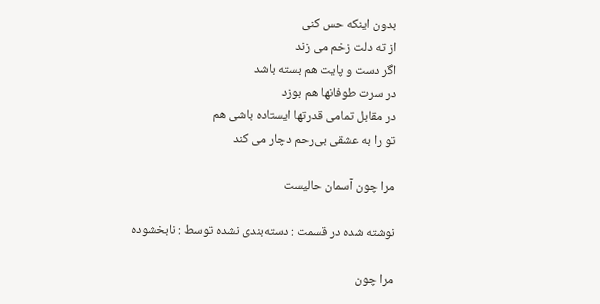بدون اینکه حس کنی
از ته دلت زخم می زند
اگر دست و پایت هم بسته باشد
در سرت طوفانها هم بوزد
در مقابل تمامی قدرتها ایستاده باشی هم
تو را به عشقی بی‌رحم دچار می کند

مرا چون آسمان حالیست

نوشته شده در قسمت : دسته‌بندی نشده توسط : نابخشوده

مرا چون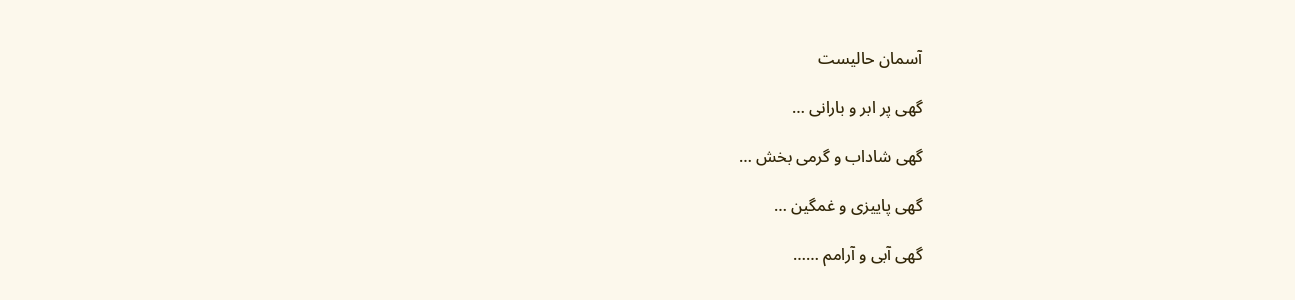آسمان حالیست

گهی پر ابر و بارانی …

گهی شاداب و گرمی بخش …

گهی پاییزی و غمگین …

گهی آبی و آرامم ……